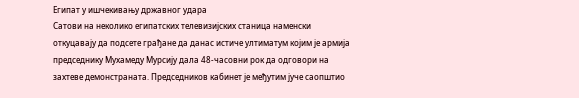Египат у ишчекивању државног удара
Сатови на неколико египатских телевизијских станица наменски откуцавају да подсете грађане да данас истиче ултиматум којим је армија председнику Мухамеду Мурсију дала 48-часовни рок да одговори на захтеве демонстраната. Председников кабинет је међутим јуче саопштио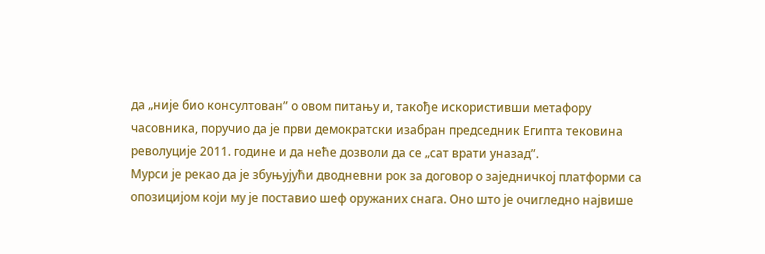да „није био консултован” о овом питању и, такође искористивши метафору часовника, поручио да је први демократски изабран председник Египта тековина револуције 2011. године и да неће дозволи да се „сат врати уназад”.
Мурси је рекао да је збуњујући дводневни рок за договор о заједничкој платформи са опозицијом који му је поставио шеф оружаних снага. Оно што је очигледно највише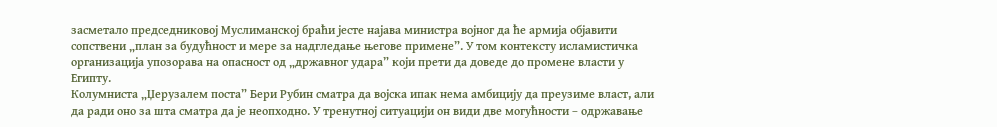засметало председниковој Муслиманској браћи јесте најава министра војног да ће армија објавити сопствени „план за будућност и мере за надгледање његове примене”. У том контексту исламистичка организација упозорава на опасност од „државног удара” који прети да доведе до промене власти у Египту.
Колумниста „Џерузалем поста” Бери Рубин сматра да војска ипак нема амбицију да преузиме власт, али да ради оно за шта сматра да је неопходно. У тренутној ситуацији он види две могућности – одржавање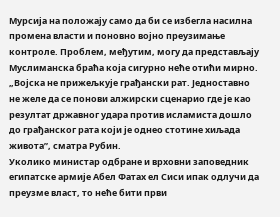Мурсија на положају само да би се избегла насилна промена власти и поновно војно преузимање контроле. Проблем, међутим, могу да представљају Муслиманска браћа која сигурно неће отићи мирно.
„Војска не прижељкује грађански рат. Једноставно не желе да се понови алжирски сценарио где је као резултат државног удара против исламиста дошло до грађанског рата који је однео стотине хиљада живота”, сматра Рубин.
Уколико министар одбране и врховни заповедник египатске армије Абел Фатах ел Сиси ипак одлучи да преузме власт, то неће бити први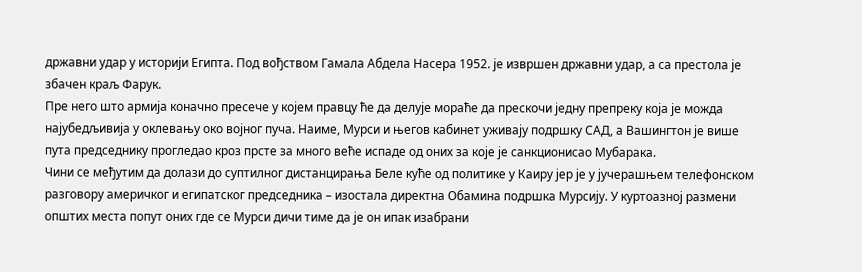државни удар у историји Египта. Под вођством Гамала Абдела Насера 1952. је извршен државни удар, а са престола је збачен краљ Фарук.
Пре него што армија коначно пресече у којем правцу ће да делује мораће да прескочи једну препреку која је можда најубедљивија у оклевању око војног пуча. Наиме, Мурси и његов кабинет уживају подршку САД, а Вашингтон је више пута председнику прогледао кроз прсте за много веће испаде од оних за које је санкционисао Мубарака.
Чини се међутим да долази до суптилног дистанцирања Беле куће од политике у Каиру јер је у јучерашњем телефонском разговору америчког и египатског председника – изостала директна Обамина подршка Мурсију. У куртоазној размени општих места попут оних где се Мурси дичи тиме да је он ипак изабрани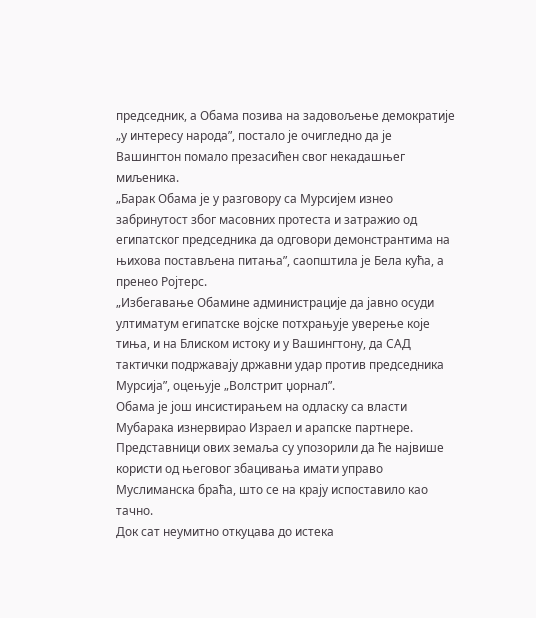председник, а Обама позива на задовољење демократије „у интересу народа”, постало је очигледно да је Вашингтон помало презасићен свог некадашњег миљеника.
„Барак Обама је у разговору са Мурсијем изнео забринутост због масовних протеста и затражио од египатског председника да одговори демонстрантима на њихова постављена питања”, саопштила је Бела кућа, а пренео Ројтерс.
„Избегавање Обамине администрације да јавно осуди ултиматум египатске војске потхрањује уверење које тиња, и на Блиском истоку и у Вашингтону, да САД тактички подржавају државни удар против председника Мурсија”, оцењује „Волстрит џорнал”.
Обама је још инсистирањем на одласку са власти Мубарака изнервирао Израел и арапске партнере. Представници ових земаља су упозорили да ће највише користи од његовог збацивања имати управо Муслиманска браћа, што се на крају испоставило као тачно.
Док сат неумитно откуцава до истека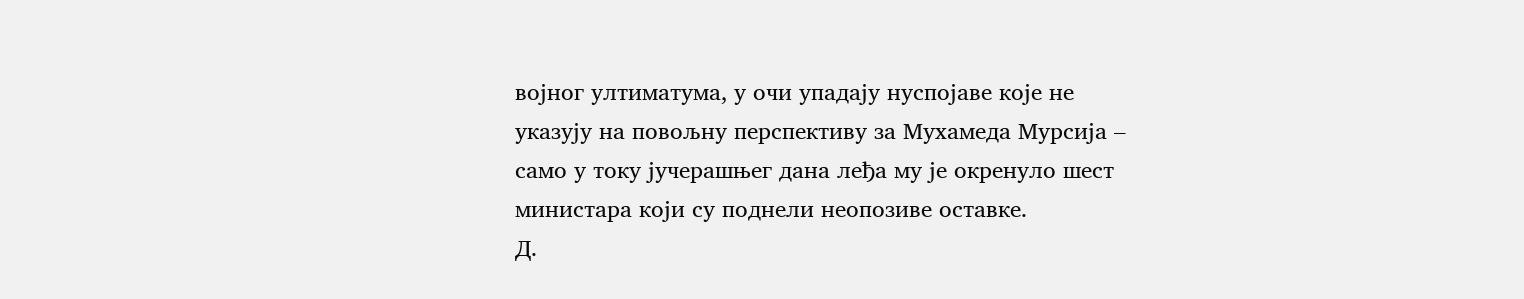војног ултиматума, у очи упадају нуспојаве које не указују на повољну перспективу за Мухамеда Мурсија – само у току јучерашњег дана леђа му је окренуло шест министара који су поднели неопозиве оставке.
Д.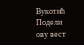Вукотић
Подели ову вест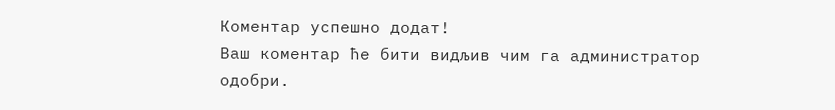Комeнтар успeшно додат!
Ваш комeнтар ћe бити видљив чим га администратор одобри.